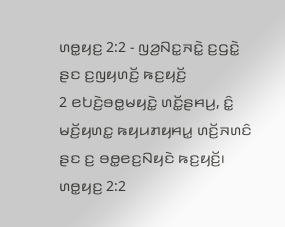ꤛꤥ꤭ꤟꤢ꤬ 2:2 - ꤜꤤ꤬ꤡꤢ꤭ꤏꤢꤧ꤭ ꤢ꤬ꤞꤢꤧ꤭ ꤔꤢ ꤢ꤬ꤜꤟꤛꤢꤩ꤬ ꤒꤢ꤬ꤟꤢꤩ꤬
2 ꤕꤝꤢꤧ꤬ꤋꤥ꤭ꤗꤟꤢꤧ꤭ ꤛꤢꤩ꤭ꤔꤌꤣ꤬, ꤢꤨ꤭ ꤗꤢꤩ꤬ꤟꤛꤢ꤭ ꤒꤟꤣꤊꤟꤌꤣ꤭ ꤛꤢꤩ꤬ꤏꤛꤢꤨ ꤔꤢ ꤢ꤬ ꤋꤥ꤭ꤕꤢ꤬ꤡꤟꤢꤧ ꤒꤢ꤬ꤟꤢꤩ꤬꤯
ꤛꤥ꤭ꤟꤢ꤬ 2:2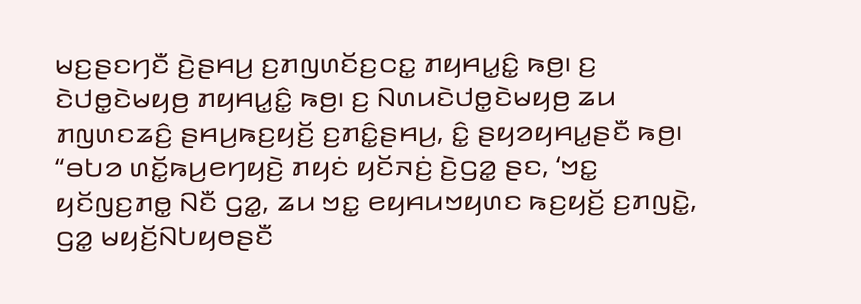ꤗꤢ꤬ꤔꤢꤚꤢꤪ ꤢꤧ꤬ꤔꤌꤣ꤬ ꤢ꤬ꤊꤜꤛꤢꤩꤢ꤬ꤍꤢ꤭ ꤊꤟꤌꤣ꤭ꤢꤨ꤭ ꤒꤥ꤬꤯ ꤢ꤬ ꤢꤧꤓꤥ꤭ꤢꤧꤗꤟꤥ꤬ ꤊꤟꤌꤣ꤭ꤢꤨ꤭ ꤒꤥ꤬꤯ ꤢ꤬ ꤡꤛꤣꤢꤧꤓꤥ꤭ꤢꤧꤗꤟꤥ꤬ ꤘꤣ ꤊꤜꤛꤢꤘꤢꤨ꤬ ꤔꤌꤣ꤬ꤒꤢ꤬ꤟꤢꤩ꤬ ꤢ꤬ꤊꤢꤨ꤭ꤔꤌꤣ꤬, ꤢꤨ꤭ ꤔꤟꤤꤟꤌꤣ꤭ꤔꤢꤪ ꤒꤥ꤬꤯
“ꤋꤝꤤ ꤛꤢꤩ꤭ꤒꤣ꤬ꤕꤚꤟꤢꤧ꤬ ꤊꤟꤢꤦ ꤟꤢꤩꤏꤢꤦ꤬ ꤢꤧ꤬ꤞꤤ꤭ ꤔꤢ, ‘ꤠꤢ꤭ ꤟꤢꤩꤜꤢ꤬ꤊꤥ꤭ ꤡꤢꤪ ꤞꤤ꤭, ꤘꤣ ꤠꤢ꤭ ꤕꤟꤌꤣꤠꤟꤛꤢ ꤒꤢ꤬ꤟꤢꤩ꤬ ꤢ꤬ꤊꤜꤢꤧ꤭, ꤞꤤ꤭ ꤗꤟꤢꤩ꤬ꤡꤝꤟꤥꤔꤢꤪ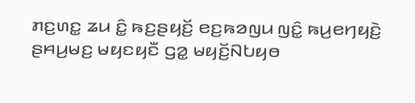ꤊꤢ꤬ꤛꤢ꤭ ꤘꤣ ꤢꤨ꤭ ꤒꤢ꤬ꤔꤟꤢꤩ꤬ ꤕꤢ꤬ꤒꤤꤜꤣ ꤜꤢꤨ꤭ ꤒꤣ꤬ꤕꤚꤟꤢꤧ꤬ ꤔꤌꤣ꤬ꤗꤢ꤬ ꤗꤟꤢꤟꤢꤪ ꤞꤤ꤭ ꤗꤟꤢꤩ꤬ꤡꤝꤟꤥ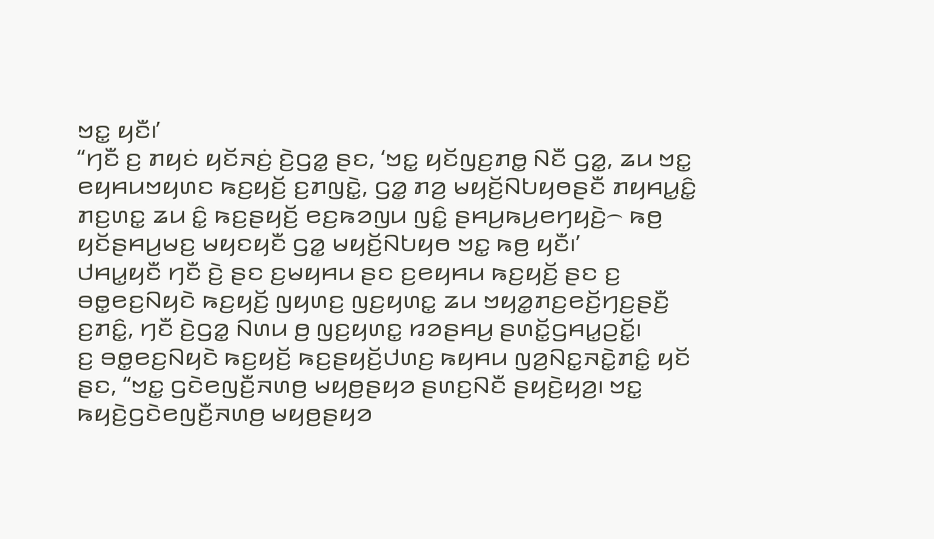ꤠꤢ꤭ ꤟꤢꤪ꤯’
“ꤚꤢꤪ ꤢ꤬ ꤊꤟꤢꤦ ꤟꤢꤩꤏꤢꤦ꤬ ꤢꤧ꤬ꤞꤤ꤭ ꤔꤢ, ‘ꤠꤢ꤭ ꤟꤢꤩꤜꤢ꤬ꤊꤥ꤭ ꤡꤢꤪ ꤞꤤ꤭, ꤘꤣ ꤠꤢ꤭ ꤕꤟꤌꤣꤠꤟꤛꤢ ꤒꤢ꤬ꤟꤢꤩ꤬ ꤢ꤬ꤊꤜꤢꤧ꤭, ꤞꤤ꤭ ꤊꤤ꤬ ꤗꤟꤢꤩ꤬ꤡꤝꤟꤥꤔꤢꤪ ꤊꤟꤌꤣ꤭ꤢꤨ꤭ ꤊꤢ꤬ꤛꤢ꤭ ꤘꤣ ꤢꤨ꤭ ꤒꤢ꤬ꤔꤟꤢꤩ꤬ ꤕꤢ꤬ꤒꤤꤜꤣ ꤜꤢꤨ꤭ ꤔꤌꤣ꤬ꤒꤣ꤬ꤕꤚꤟꤢꤧ꤬꤮ ꤒꤥ꤬ ꤟꤢꤩꤔꤌꤣ꤬ꤗꤢ꤬ ꤗꤟꤢꤟꤢꤪ ꤞꤤ꤭ ꤗꤟꤢꤩ꤬ꤡꤝꤟꤥ ꤠꤢ꤭ ꤒꤥ꤬ ꤟꤢꤪ꤯’
ꤓꤌꤣ꤭ꤟꤢꤪ ꤚꤢꤪ ꤢꤧ꤬ ꤔꤢ ꤢ꤬ꤗꤟꤌꤣ ꤔꤢ ꤢ꤬ꤕꤟꤌꤣ ꤒꤢ꤬ꤟꤢꤩ꤬ ꤔꤢ ꤢ꤬ ꤋꤥ꤭ꤕꤢ꤬ꤡꤟꤢꤧ ꤒꤢ꤬ꤟꤢꤩ꤬ ꤜꤟꤛꤢ꤬ ꤜꤢ꤬ꤟꤛꤢ꤭ ꤘꤣ ꤠꤟꤤ꤭ꤊꤢ꤬ꤕꤢꤩ꤬ꤚꤢ꤬ꤔꤢꤪ꤬ ꤢ꤬ꤊꤢꤨ꤭, ꤚꤢꤪ ꤢꤧ꤬ꤞꤤ꤭ ꤡꤛꤣ ꤥ꤬ ꤜꤢ꤬ꤟꤛꤢ꤭ ꤙꤤꤔꤌꤣ꤬ ꤔꤛꤢꤩ꤭ꤞꤌꤣ꤭ꤑꤢꤩ꤭꤯
ꤢ꤬ ꤋꤥ꤭ꤕꤢ꤬ꤡꤟꤢꤧ ꤒꤢ꤬ꤟꤢꤩ꤬ ꤒꤢ꤬ꤔꤟꤢꤩ꤬ꤓꤛꤢ꤬ ꤒꤟꤌꤣ ꤜꤤ꤬ꤡꤢ꤭ꤏꤢꤧ꤭ꤊꤢꤨ꤭ ꤟꤢꤩ ꤔꤢ, “ꤠꤢ꤭ ꤞꤢꤧꤕꤜꤢꤪ꤬ꤏꤛꤥ꤬ ꤗꤟꤥ꤬ꤔꤟꤤ ꤔꤛꤢ꤬ꤡꤢꤪ ꤔꤟꤢꤧ꤬ꤟꤤ꤬꤯ ꤠꤢ꤭ ꤒꤟꤢꤧ꤬ꤞꤢꤧꤕꤜꤢꤪ꤬ꤏꤛꤥ꤬ ꤗꤟꤥ꤬ꤔꤟꤤ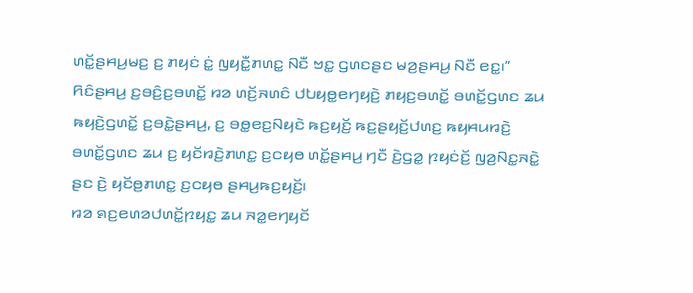ꤛꤢꤩ꤭ꤔꤌꤣ꤬ꤗꤢ꤬ ꤢ꤬ ꤊꤟꤢꤦ ꤢꤦ꤭ ꤜꤟꤢꤪ꤭ꤊꤛꤢ꤭ ꤡꤢꤪ ꤠꤢ꤭ ꤞꤛꤢꤔꤢ ꤗꤤ꤬ꤔꤌꤣ꤬ ꤡꤢꤪ ꤕꤢ꤭꤯”
ꤖꤢꤨꤔꤌꤣ꤬ ꤢ꤬ꤋꤢꤨ꤬ꤢ꤬ꤋꤛꤢꤩ꤭ ꤙꤤ ꤛꤢꤩ꤬ꤏꤛꤢꤨ ꤓꤝꤟꤥ꤭ꤕꤚꤟꤢꤧ꤬ ꤊꤟꤢ꤬ꤋꤛꤢꤩ꤭ ꤋꤛꤢꤩ꤭ꤞꤛꤢ ꤘꤣ ꤒꤟꤢꤧ꤬ꤞꤛꤢꤩ꤭ ꤢ꤬ꤋꤢꤧ꤭ꤔꤌꤣ꤬, ꤢ꤬ ꤋꤥ꤭ꤕꤢ꤬ꤡꤟꤢꤧ ꤒꤢ꤬ꤟꤢꤩ꤬ ꤒꤢ꤬ꤔꤟꤢꤩ꤬ꤓꤛꤢ꤬ ꤒꤟꤌꤣꤙꤢꤧ꤬ ꤋꤛꤢꤩ꤭ꤞꤛꤢ ꤘꤣ ꤢ꤬ ꤟꤢꤩꤙꤢꤧ꤬ꤊꤛꤢ꤭ ꤢ꤬ꤍꤟꤥ ꤛꤢꤩ꤭ꤔꤌꤣ꤬ ꤚꤢꤪ ꤢꤧ꤬ꤞꤤ꤭ ꤐꤟꤢꤦꤢꤩ꤬ ꤜꤤ꤬ꤡꤢ꤭ꤏꤢꤧ꤭ ꤔꤢ ꤢꤧ꤬ ꤟꤢꤩꤥ꤬ꤊꤛꤢ꤭ ꤢ꤬ꤍꤟꤥ ꤔꤌꤣ꤬ꤒꤢ꤬ꤟꤢꤩ꤬꤯
ꤙꤤ ꤎꤢ꤬ꤕꤛꤤꤓꤛꤢꤩ꤭ꤐꤟꤢ꤭ ꤘꤣ ꤏꤤ꤭ꤕꤚꤟꤢꤩ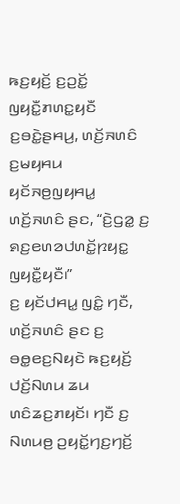ꤒꤢ꤬ꤟꤢꤩ꤬ ꤢ꤬ꤑꤢꤩ꤭ ꤜꤟꤢꤪ꤭ꤊꤛꤢ꤭ꤟꤢꤪ ꤢ꤬ꤋꤢꤧ꤭ꤔꤌꤣ꤬, ꤛꤢꤩ꤬ꤏꤛꤢꤨ ꤢ꤬ꤗꤟꤌꤣ ꤟꤢꤩꤏꤥ꤬ꤜꤟꤌꤣ꤭ ꤛꤢꤩ꤬ꤏꤛꤢꤨ ꤔꤢ, “ꤢꤧ꤬ꤞꤤ꤭ ꤢ꤬ ꤎꤢ꤬ꤕꤛꤤꤓꤛꤢꤩ꤭ꤐꤟꤢ꤭ ꤜꤟꤢꤪ꤭ꤟꤢꤪ꤯”
ꤢ꤬ ꤟꤢꤩꤓꤌꤣ꤭ ꤜꤢꤨ꤭ ꤚꤢꤪ, ꤛꤢꤩ꤬ꤏꤛꤢꤨ ꤔꤢ ꤢ꤬ ꤋꤥ꤭ꤕꤢ꤬ꤡꤟꤢꤧ ꤒꤢ꤬ꤟꤢꤩ꤬ ꤓꤢꤩ꤬ꤡꤛꤣ ꤘꤣ ꤛꤢꤨꤘꤢ꤬ꤊꤟꤢꤩ꤯ ꤚꤢꤪ ꤢ꤬ ꤡꤛꤣꤥ꤬ ꤑꤟꤢꤩ꤭ꤚꤢ꤬ꤚꤢꤩ꤬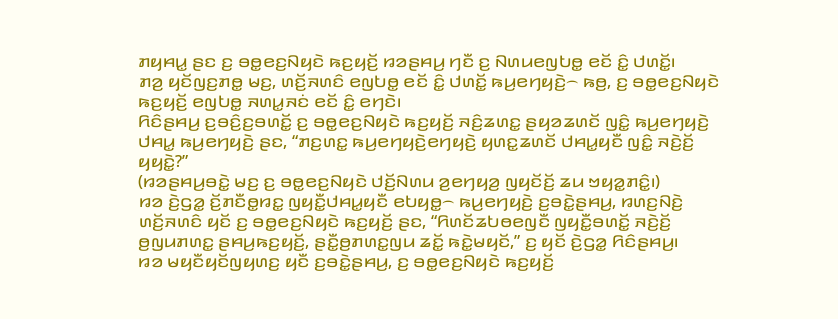ꤊꤟꤌꤣ꤭ ꤔꤢ ꤢ꤬ ꤋꤥ꤭ꤕꤢ꤬ꤡꤟꤢꤧ ꤒꤢ꤬ꤟꤢꤩ꤬ ꤙꤤꤔꤌꤣ꤬ ꤚꤢꤪ ꤢ꤬ ꤡꤛꤣꤕꤜꤝꤥ꤭ ꤕꤢꤩ ꤢꤨ꤭ ꤓꤛꤢꤩ꤭꤯
ꤊꤤ꤬ ꤟꤢꤩꤜꤢ꤬ꤊꤥ꤭ ꤗꤢ꤬, ꤛꤢꤩ꤬ꤏꤛꤢꤨ ꤕꤜꤝꤥ꤭ ꤕꤢꤩ ꤢꤨ꤭ ꤓꤛꤢꤩ꤭ ꤒꤣ꤬ꤕꤚꤟꤢꤧ꤬꤮ ꤒꤥ꤬, ꤢ꤬ ꤋꤥ꤭ꤕꤢ꤬ꤡꤟꤢꤧ ꤒꤢ꤬ꤟꤢꤩ꤬ ꤕꤜꤝꤥ꤭ ꤏꤛꤣ꤭ꤏꤢꤦ ꤕꤢꤩ ꤢꤨ꤭ ꤕꤚꤢꤧ꤯
ꤖꤢꤨꤔꤌꤣ꤬ ꤢ꤬ꤋꤢꤨ꤬ꤢ꤬ꤋꤛꤢꤩ꤭ ꤢ꤬ ꤋꤥ꤭ꤕꤢ꤬ꤡꤟꤢꤧ ꤒꤢ꤬ꤟꤢꤩ꤬ ꤏꤢꤨ꤬ꤘꤛꤢ꤭ ꤔꤟꤤꤘꤛꤢꤩ ꤜꤢꤨ꤭ ꤒꤣ꤬ꤕꤚꤟꤢꤧ꤬ ꤓꤌꤣ꤭ ꤒꤣ꤬ꤕꤚꤟꤢꤧ꤬ ꤔꤢ, “ꤊꤢ꤬ꤛꤢ꤭ ꤒꤣ꤬ꤕꤚꤟꤢꤧ꤬ꤕꤚꤟꤢꤧ꤬ ꤟꤛꤢ꤭ꤘꤛꤢꤩ ꤓꤌꤣ꤭ꤟꤢꤪ ꤜꤢꤨ꤭ ꤏꤢꤧ꤬ꤢꤩ꤬ ꤟꤟꤢꤧ꤭?”
(ꤙꤤꤔꤌꤣ꤬ꤋꤢꤧ꤭ ꤗꤢ꤬ ꤢ꤬ ꤋꤥ꤭ꤕꤢ꤬ꤡꤟꤢꤧ ꤓꤢꤩ꤬ꤡꤛꤣ ꤤ꤬ꤕꤚꤟꤤ꤬ ꤜꤟꤢꤩꤢꤩ꤬ ꤘꤣ ꤠꤟꤤ꤭ꤊꤢꤨ꤭꤯)
ꤙꤤ ꤢꤧ꤬ꤞꤤ꤭ ꤢꤩ꤬ꤊꤢꤪꤥ꤭ꤙꤢ꤭ ꤜꤟꤢꤪ꤭ꤓꤌꤣ꤭ꤟꤢꤪ ꤕꤝꤟꤥ꤭꤮ ꤒꤣ꤬ꤕꤚꤟꤢꤧ꤬ ꤢ꤬ꤋꤢꤧ꤭ꤔꤌꤣ꤬, ꤙꤛꤢ꤬ꤡꤢꤧ꤬ ꤛꤢꤩ꤬ꤏꤛꤢꤨ ꤟꤢꤩ ꤢ꤬ ꤋꤥ꤭ꤕꤢ꤬ꤡꤟꤢꤧ ꤒꤢ꤬ꤟꤢꤩ꤬ ꤔꤢ, “ꤖꤛꤢꤩꤘꤝꤥꤕꤜꤢꤪ ꤜꤟꤢꤪ꤭ꤋꤛꤢꤩ꤭ ꤏꤢꤧ꤬ꤢꤩ꤬ ꤥ꤬ꤜꤣꤊꤛꤢ꤭ ꤔꤌꤣ꤬ꤒꤢ꤬ꤟꤢꤩ꤬, ꤔꤢꤪ꤭ꤥ꤬ꤊꤛꤢ꤭ꤜꤣ ꤘꤢꤩ꤭ ꤒꤢꤧ꤭ꤗꤟꤢꤩ,” ꤢ꤬ ꤟꤢꤩ ꤢꤧ꤬ꤞꤤ꤭ ꤖꤢꤨꤔꤌꤣ꤬꤯
ꤙꤤ ꤗꤟꤢꤪꤟꤢꤩꤜꤟꤛꤢ꤬ ꤟꤢꤪ ꤢ꤬ꤋꤢꤧ꤭ꤔꤌꤣ꤬, ꤢ꤬ ꤋꤥ꤭ꤕꤢ꤬ꤡꤟꤢꤧ ꤒꤢ꤬ꤟꤢꤩ꤬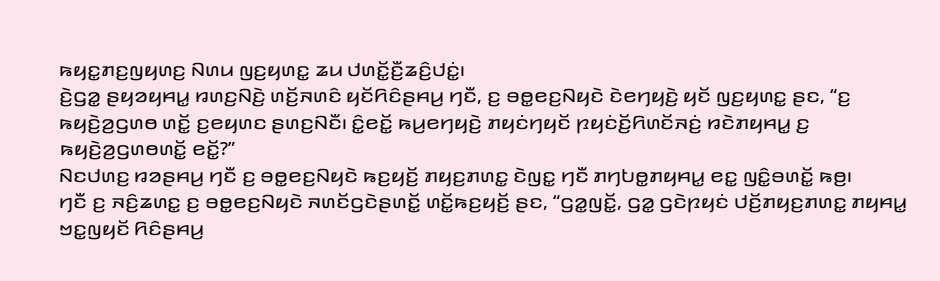ꤒꤟꤢ꤭ꤊꤢ꤬ꤜꤟꤛꤢ꤬ ꤡꤛꤣ ꤜꤢ꤬ꤟꤛꤢ꤭ ꤘꤣ ꤓꤛꤢꤩ꤭ꤢꤪ꤬ꤘꤢꤨ꤬ꤓꤢꤦ꤭꤯
ꤢꤧ꤬ꤞꤤ꤭ ꤔꤟꤤꤟꤌꤣ꤭ ꤙꤛꤢ꤬ꤡꤢꤧ꤬ ꤛꤢꤩ꤬ꤏꤛꤢꤨ ꤟꤢꤩꤖꤢꤨꤔꤌꤣ꤬ ꤚꤢꤪ, ꤢ꤬ ꤋꤥ꤭ꤕꤢ꤬ꤡꤟꤢꤧ ꤢꤧꤕꤚꤟꤢꤧ꤬ ꤟꤢꤩ ꤜꤢ꤬ꤟꤛꤢ꤭ ꤔꤢ, “ꤢ꤬ ꤒꤟꤢꤧ꤬ꤤ꤬ꤞꤛꤥ ꤛꤢꤩ꤭ ꤢ꤬ꤕꤟꤛꤢ ꤔꤛꤢ꤬ꤡꤢꤪ꤯ ꤢꤨ꤭ꤕꤢꤩ꤭ ꤒꤣ꤬ꤕꤚꤟꤢꤧ꤬ ꤊꤟꤢꤦꤚꤟꤢꤩ ꤐꤟꤢꤦꤢꤩ꤬ꤖꤛꤢꤩꤏꤢꤦ꤬ ꤙꤢꤧꤊꤟꤌꤣ꤭ ꤢ꤬ ꤒꤟꤢꤧ꤬ꤤ꤬ꤞꤛꤥꤛꤢꤩ꤭ ꤕꤢꤩ꤭?”
ꤡꤢꤓꤛꤢ꤬ ꤙꤤꤔꤌꤣ꤬ ꤚꤢꤪ ꤢ꤬ ꤋꤥ꤭ꤕꤢ꤬ꤡꤟꤢꤧ ꤒꤢ꤬ꤟꤢꤩ꤬ ꤊꤟꤢ꤬ꤊꤛꤢ꤭ ꤢꤧꤜꤢ꤭ ꤚꤢꤪ ꤊꤚꤝꤥ꤭ꤊꤟꤌꤣ꤭ ꤕꤢ꤭ ꤜꤢꤨ꤭ꤋꤛꤢꤩ꤭ ꤒꤥ꤬꤯
ꤚꤢꤪ ꤢ꤬ ꤏꤢꤨ꤬ꤘꤛꤢ꤭ ꤢ꤬ ꤋꤥ꤭ꤕꤢ꤬ꤡꤟꤢꤧ ꤏꤛꤢꤩꤞꤢꤧꤔꤛꤢꤩ꤭ ꤛꤢꤩ꤭ꤒꤢ꤬ꤟꤢꤩ꤬ ꤔꤢ, “ꤞꤤ꤭ꤜꤢꤩ꤭, ꤞꤤ꤭ ꤞꤢꤧꤐꤟꤢꤦ ꤓꤢꤩ꤬ꤊꤟꤢ꤬ꤊꤛꤢ꤭ ꤊꤟꤌꤣ꤭ ꤠꤢ꤭ꤜꤟꤢꤩ ꤖꤢꤨꤔꤌꤣ꤬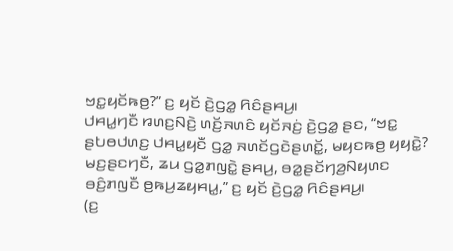ꤠꤢ꤭ꤟꤢꤩꤒꤥ꤬?” ꤢ꤬ ꤟꤢꤩ ꤢꤧ꤬ꤞꤤ꤭ ꤖꤢꤨꤔꤌꤣ꤬꤯
ꤓꤌꤣ꤭ꤚꤢꤪ ꤙꤛꤢ꤬ꤡꤢꤧ꤬ ꤛꤢꤩ꤬ꤏꤛꤢꤨ ꤟꤢꤩꤏꤢꤦ꤬ ꤢꤧ꤬ꤞꤤ꤭ ꤔꤢ, “ꤠꤢ꤭ ꤔꤝꤥꤓꤛꤢ꤬ ꤓꤌꤣ꤭ꤟꤢꤪ ꤞꤤ꤭ ꤏꤛꤢꤩꤞꤢꤧꤔꤛꤢꤩ꤭, ꤗꤟꤢꤒꤥ꤬ ꤟꤟꤢꤧ꤭? ꤗꤢ꤬ꤔꤢꤚꤢꤪ, ꤘꤣ ꤞꤤ꤭ꤊꤜꤢꤧ꤭ ꤔꤌꤣ꤬, ꤋꤤ꤭ꤔꤢꤩꤚꤤ꤬ꤡꤟꤛꤢ ꤋꤢꤨ꤬ꤊꤜꤢꤪ ꤥ꤬ꤒꤣ꤬ꤘꤟꤌꤣ꤭,” ꤢ꤬ ꤟꤢꤩ ꤢꤧ꤬ꤞꤤ꤭ ꤖꤢꤨꤔꤌꤣ꤬꤯
(ꤢ꤬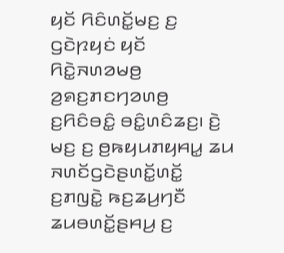ꤟꤢꤩ ꤖꤢꤨꤛꤢꤩ꤭ꤗꤢ꤬ ꤢ꤬ ꤞꤢꤧꤐꤟꤢꤦ ꤟꤢꤩ ꤖꤢꤧ꤭ꤏꤛꤤꤗꤥ꤬ ꤤ꤬ꤎꤢ꤬ꤊꤢꤚꤤꤛꤥ꤬ ꤢ꤬ꤖꤢꤨꤋꤢꤨ꤭ ꤋꤢꤨ꤭ꤛꤢꤨꤘꤢ꤬꤯ ꤢꤧ꤬ ꤗꤢ꤬ ꤢ꤬ ꤥ꤬ꤒꤟꤣꤊꤟꤌꤣ꤭ ꤘꤣ ꤏꤛꤢꤩꤞꤢꤧꤔꤛꤢꤩ꤭ꤛꤢꤩ꤭ ꤢ꤬ꤊꤜꤢꤧ꤭ ꤒꤢ꤬ꤘꤣ꤬ꤚꤢꤪ ꤘꤣꤋꤛꤢꤩ꤭ꤔꤌꤣ꤬ ꤢ꤬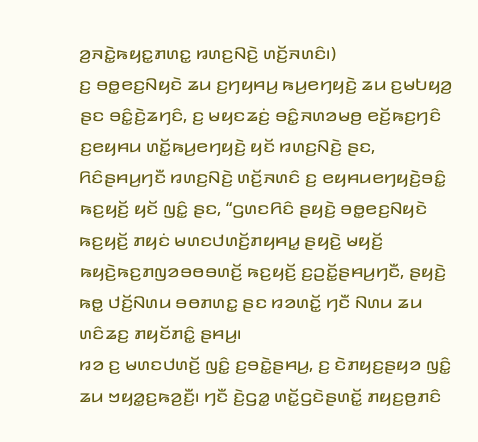ꤤ꤬ꤏꤢꤧ꤭ꤒꤟꤢ꤭ꤊꤛꤢ꤭ ꤙꤛꤢ꤬ꤡꤢꤧ꤬ ꤛꤢꤩ꤬ꤏꤛꤢꤨ꤯)
ꤢ꤬ ꤋꤥ꤭ꤕꤢ꤬ꤡꤟꤢꤧ ꤘꤣ ꤢ꤬ꤚꤟꤌꤣ꤬ ꤒꤣ꤬ꤕꤚꤟꤢꤧ꤬ ꤘꤣ ꤢ꤬ꤗꤝꤟꤤ꤬ ꤔꤢ ꤋꤢꤨ꤭ꤢꤧ꤬ꤘꤚꤢꤨ, ꤢ꤬ ꤗꤟꤢꤘꤢꤦ꤬ ꤋꤢꤨ꤭ꤏꤛꤤꤗꤥ꤬ ꤕꤢꤩ꤬ꤒꤢ꤬ꤚꤢꤨ ꤢ꤬ꤕꤟꤌꤣ ꤛꤢꤩ꤭ꤒꤣ꤬ꤕꤚꤟꤢꤧ꤬ ꤟꤢꤩ ꤙꤛꤢ꤬ꤡꤢꤧ꤬ ꤔꤢ,
ꤖꤢꤨꤔꤌꤣ꤬ꤚꤢꤪ ꤙꤛꤢ꤬ꤡꤢꤧ꤬ ꤛꤢꤩ꤬ꤏꤛꤢꤨ ꤢ꤬ ꤕꤟꤌꤣꤕꤚꤟꤢꤧ꤬ꤋꤢꤨ꤭ ꤒꤢ꤬ꤟꤢꤩ꤬ ꤟꤢꤩ ꤜꤢꤨ꤭ ꤔꤢ, “ꤞꤛꤢꤖꤢꤨ ꤔꤟꤢꤧ꤬ ꤋꤥ꤭ꤕꤢ꤬ꤡꤟꤢꤧ ꤒꤢ꤬ꤟꤢꤩ꤬ ꤊꤟꤢꤦ ꤗꤛꤢꤓꤛꤢꤩ꤬ꤊꤟꤌꤣ꤭ ꤔꤟꤢꤧ꤬ ꤗꤟꤢꤩ꤬ ꤒꤟꤢꤧ꤬ꤒꤢ꤬ꤊꤜꤤꤋꤥꤋꤛꤢꤩ꤬ ꤒꤢ꤬ꤟꤢꤩ꤬ ꤢ꤬ꤑꤢꤩ꤭ꤔꤌꤣ꤬ꤚꤢꤪ, ꤔꤟꤢꤧ꤬ ꤒꤥ꤭ ꤓꤢꤩ꤬ꤡꤛꤣ ꤋꤥꤊꤛꤢ꤭ ꤔꤢ ꤙꤤꤛꤢꤩ꤭ ꤚꤢꤪ ꤡꤛꤣ ꤘꤣ ꤛꤢꤨꤘꤢ꤬ ꤊꤟꤢꤩꤊꤢꤨ꤭ ꤔꤌꤣ꤬꤯
ꤙꤤ ꤢ꤬ ꤗꤛꤢꤓꤛꤢꤩ꤬ ꤜꤢꤨ꤭ ꤢ꤬ꤋꤢꤧ꤭ꤔꤌꤣ꤬, ꤢ꤬ ꤢꤧꤊꤟꤢ꤬ꤔꤟꤤ ꤜꤢꤨ꤭ ꤘꤣ ꤠꤟꤤ꤭ꤢ꤬ꤒꤤ꤬ꤢꤪ꤬꤯ ꤚꤢꤪ ꤢꤧ꤬ꤞꤤ꤭ ꤛꤢꤩ꤭ꤞꤢꤧꤔꤛꤢꤩ꤭ ꤊꤟꤢ꤬ꤥ꤬ꤊꤢꤨ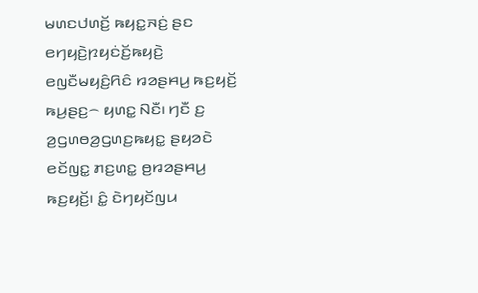ꤗꤛꤢꤓꤛꤢꤩ꤬ ꤒꤟꤢ꤭ꤏꤢꤦ꤬ ꤔꤢ ꤕꤚꤟꤢꤧ꤬ꤐꤟꤢꤦꤢꤩ꤬ꤒꤟꤢꤧ꤬ ꤕꤜꤢꤪꤗꤟꤢꤨ꤬ꤖꤢꤨ ꤙꤤꤔꤌꤣ꤬ ꤒꤢ꤬ꤟꤢꤩ꤬ ꤒꤣ꤬ꤔꤢ꤬꤮ ꤟꤛꤢ꤭ ꤡꤢꤪ꤯ ꤚꤢꤪ ꤢ꤬ ꤤ꤬ꤞꤛꤥꤤ꤬ꤞꤛꤢ꤬ꤒꤟꤢ꤭ ꤔꤟꤤꤢꤧ ꤕꤢꤩꤜꤢ꤭ ꤊꤢ꤬ꤛꤢ꤭ ꤥ꤬ꤙꤤꤔꤌꤣ꤬ ꤒꤢ꤬ꤟꤢꤩ꤬꤯ ꤢꤨ꤭ ꤢꤧꤚꤟꤢꤩꤜꤣ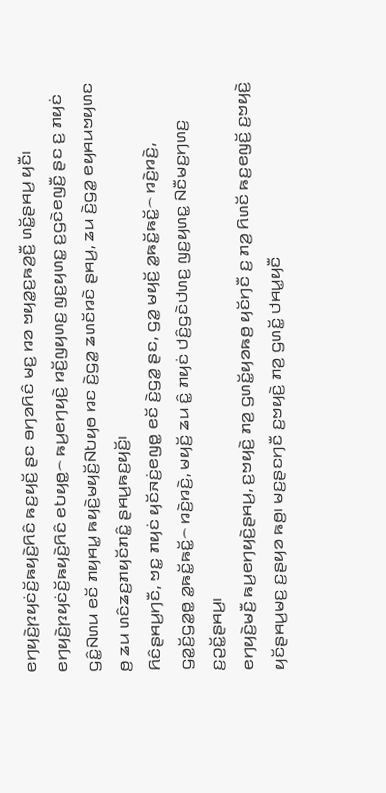ꤕꤚꤟꤢꤧ꤬ꤐꤟꤢꤦꤢꤩ꤬ꤒꤟꤢꤧ꤬ꤖꤢꤨ ꤒꤢ꤬ꤟꤢꤩ꤬ ꤔꤢ ꤋꤚꤤꤖꤢꤨ ꤗꤢ꤬ ꤙꤤ ꤠꤟꤤ꤭ꤢ꤬ꤒꤤ꤬ꤢꤪ꤬ ꤛꤢꤩ꤭ꤔꤌꤣ꤬ ꤟꤢꤪ꤯
ꤕꤚꤟꤢꤧ꤬ꤐꤟꤢꤦꤢꤩ꤬ꤒꤟꤢꤧ꤬ꤖꤢꤨ ꤕꤝꤟꤥ꤭꤮ ꤒꤣ꤬ꤕꤚꤟꤢꤧ꤬ ꤙꤢꤩ꤬ꤜꤟꤛꤢ꤬ ꤜꤢ꤬ꤟꤛꤢ꤭ ꤢ꤬ꤞꤢꤧꤕꤜꤢꤪ꤬ ꤔꤢ ꤢ꤬ ꤊꤟꤢꤦ ꤞꤢꤨ꤭ꤡꤛꤣ ꤕꤢꤩ ꤊꤟꤌꤣ꤭ ꤒꤟꤢꤧ꤬ꤗꤟꤢꤩ꤬ꤡꤝꤟꤥ ꤙꤢ ꤢꤧ꤬ꤞꤤ꤭ ꤘꤛꤢꤩꤙꤢꤧ ꤔꤌꤣ꤬, ꤘꤣ ꤢꤧ꤬ꤞꤤ꤭ ꤕꤟꤌꤣꤠꤟꤛꤢ ꤥ꤬ ꤘꤣ ꤛꤢꤨꤘꤢ꤬ꤊꤟꤢꤩꤊꤢꤨ꤭ ꤔꤌꤣ꤬ꤒꤢ꤬ꤟꤢꤩ꤬꤯
ꤖꤢꤨꤔꤌꤣ꤬ꤚꤢꤪ, ꤠꤢ꤭ ꤊꤟꤢꤦ ꤟꤢꤩꤏꤢꤦ꤬ꤕꤜꤥ꤭ ꤕꤢꤩ ꤢꤧ꤬ꤞꤤ꤭ ꤔꤢ, ꤞꤤ꤭ ꤗꤟꤢꤩ꤬ ꤤ꤭ꤒꤢꤩ꤭ꤒꤢꤩ꤭꤮ ꤙꤢꤧ꤬ꤙꤢꤧ꤬, ꤞꤤ꤭ꤢꤩ꤬ꤞꤤ꤭ꤥ꤭ ꤤ꤭ꤒꤢꤩ꤭ꤒꤢꤩ꤭꤮ ꤙꤢꤧ꤬ꤙꤢꤧ꤬, ꤗꤟꤢꤩ꤬ ꤘꤣ ꤢꤨ꤭ ꤊꤟꤢꤦ ꤓꤢꤨ꤬ꤞꤢꤧꤓꤛꤢ꤬ ꤜꤢ꤬ꤟꤛꤢ꤭ ꤡꤢꤪꤗꤢ꤬ꤚꤛꤢ꤬ ꤢ꤬ꤑꤢꤩ꤭ꤔꤌꤣ꤬꤯
ꤕꤚꤟꤢꤧ꤬ꤗꤢꤪ꤬ ꤒꤣ꤬ꤕꤚꤟꤢꤧ꤬ꤔꤌꤣ꤬, ꤢ꤬ꤠꤟꤢꤧ꤬ ꤊꤤ꤬ ꤞꤛꤢꤩ꤭ꤟꤤꤒꤥ꤬ ꤟꤢꤩꤚꤢꤪ ꤢ꤬ ꤊꤤ꤬ ꤖꤛꤢꤩ ꤒꤢ꤬ꤕꤜꤢꤩ꤬ ꤢ꤬ꤠꤟꤢꤧ꤬ ꤟꤢꤩꤔꤌꤣ꤬ꤗꤢ꤬ ꤢ꤬ꤔꤟꤤ ꤒꤥ꤬꤯ ꤗꤢ꤬ꤔꤢꤚꤢꤪ ꤢ꤬ꤠꤟꤢꤧ꤬ ꤊꤤ꤬ ꤞꤛꤢꤩ꤭ ꤓꤌꤣ꤭ꤟꤢꤪ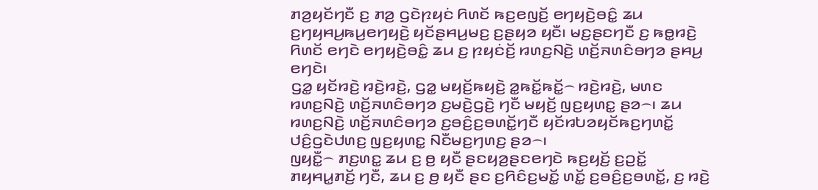ꤊꤤ꤬ꤟꤢꤩꤚꤢꤪ ꤢ꤬ ꤊꤤ꤬ ꤞꤢꤧꤐꤟꤢꤦ ꤖꤛꤢꤩ ꤒꤢ꤬ꤕꤜꤢꤩ꤬ ꤕꤚꤟꤢꤧ꤬ꤋꤢꤨ꤭ ꤘꤣ ꤢ꤬ꤚꤟꤌꤣ꤬ꤒꤣ꤬ꤕꤚꤟꤢꤧ꤬ ꤟꤢꤩꤔꤌꤣ꤬ꤗꤢ꤬ ꤢ꤬ꤔꤟꤤ ꤟꤢꤪ꤯ ꤗꤢ꤬ꤔꤢꤚꤢꤪ ꤢ꤬ ꤒꤥ꤭ꤙꤢꤧ꤬ ꤖꤛꤢꤩ ꤕꤚꤢꤧ ꤕꤚꤟꤢꤧ꤬ꤋꤢꤨ꤭ ꤘꤣ ꤢ꤬ ꤐꤟꤢꤦꤢꤩ꤬ ꤙꤛꤢ꤬ꤡꤢꤧ꤬ ꤛꤢꤩ꤬ꤏꤛꤢꤨꤋꤚꤤ ꤔꤌꤣ꤬ ꤕꤚꤢꤧ꤯
ꤞꤤ꤭ ꤟꤢꤩꤙꤢꤧ꤬ ꤙꤢꤧ꤬ꤙꤢꤧ꤬, ꤞꤤ꤭ ꤗꤟꤢꤩ꤬ꤒꤟꤢꤧ꤬ ꤤ꤭ꤒꤢꤩ꤭ꤒꤢꤩ꤭꤮ ꤙꤢꤧ꤬ꤙꤢꤧ꤬, ꤗꤛꤢ ꤙꤛꤢ꤬ꤡꤢꤧ꤬ ꤛꤢꤩ꤬ꤏꤛꤢꤨꤋꤚꤤ ꤢ꤬ꤗꤢꤧ꤬ꤞꤢꤧ꤬ ꤚꤢꤪ ꤗꤟꤢꤩ꤬ ꤜꤢ꤬ꤟꤛꤢ꤭ ꤔꤤ꤮꤯ ꤘꤣ ꤙꤛꤢ꤬ꤡꤢꤧ꤬ ꤛꤢꤩ꤬ꤏꤛꤢꤨꤋꤚꤤ ꤢ꤬ꤋꤢꤨ꤬ꤢ꤬ꤋꤛꤢꤩ꤭ꤚꤢꤪ ꤟꤢꤩꤙꤝꤤꤟꤢꤩꤒꤢ꤬ꤚꤛꤢꤩ꤭ ꤓꤢꤨ꤬ꤞꤢꤧꤓꤛꤢ꤬ ꤜꤢ꤬ꤟꤛꤢ꤭ ꤡꤢꤪꤗꤢ꤬ꤚꤛꤢ꤬ ꤔꤤ꤮꤯
ꤜꤟꤢꤪ꤭꤮ ꤊꤢ꤬ꤛꤢ꤭ ꤘꤣ ꤢ꤬ ꤥ꤬ ꤟꤢꤪ ꤔꤢꤟꤤ꤬ꤔꤢꤕꤚꤢꤧ ꤒꤢ꤬ꤟꤢꤩ꤬ ꤢ꤬ꤑꤢꤩ꤭ ꤊꤟꤌꤣ꤭ꤊꤢꤩ꤬ ꤚꤢꤪ, ꤘꤣ ꤢ꤬ ꤥ꤬ ꤟꤢꤪ ꤔꤢ ꤢ꤬ꤖꤢꤨꤢ꤬ꤗꤢꤩ꤭ ꤛꤢꤩ꤭ ꤢ꤬ꤋꤢꤨ꤬ꤢ꤬ꤋꤛꤢꤩ꤭, ꤢ꤬ ꤙꤢꤧ꤬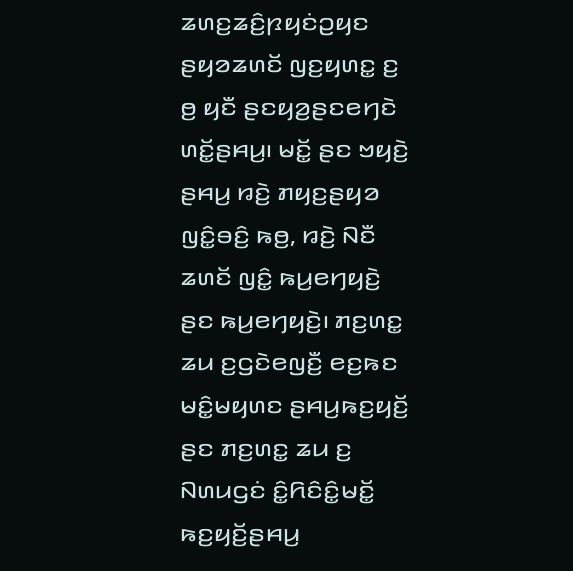ꤘꤛꤢ꤬ꤘꤢꤨ꤬ꤐꤟꤢꤦꤑꤟꤢ ꤔꤟꤤꤘꤛꤢꤩ ꤜꤢ꤬ꤟꤛꤢ꤭ ꤢ꤬ ꤥ꤬ ꤟꤢꤪ ꤔꤢꤟꤤ꤬ꤔꤢꤕꤚꤢꤧ ꤛꤢꤩ꤭ꤔꤌꤣ꤬꤯ ꤗꤢꤩ꤭ ꤔꤢ ꤠꤟꤢꤧ꤬ ꤔꤌꤣ꤬ ꤙꤢꤧ꤬ ꤊꤟꤢ꤬ꤔꤟꤤ ꤜꤢꤨ꤭ꤋꤢꤨ꤬ ꤒꤥ꤬, ꤙꤢꤧ꤬ ꤡꤢꤪ ꤘꤛꤢꤩ ꤜꤢꤨ꤭ ꤒꤣ꤬ꤕꤚꤟꤢꤧ꤬ ꤔꤢ ꤒꤣ꤬ꤕꤚꤟꤢꤧ꤬꤯ ꤊꤢ꤬ꤛꤢ꤭ ꤘꤣ ꤢ꤬ꤞꤢꤧꤕꤜꤢꤪ꤬ ꤕꤢ꤬ꤒꤢ ꤗꤢꤨ꤭ꤗꤟꤛꤢ ꤔꤌꤣ꤬ꤒꤢ꤬ꤟꤢꤩ꤬ ꤔꤢ ꤊꤢ꤬ꤛꤢ꤭ ꤘꤣ ꤢ꤬ ꤡꤛꤣꤞꤢꤦ ꤢꤨ꤭ꤖꤢꤨꤢꤨ꤭ꤗꤢꤩ꤭ ꤒꤢ꤬ꤟꤢꤩ꤬ꤔꤌꤣ꤬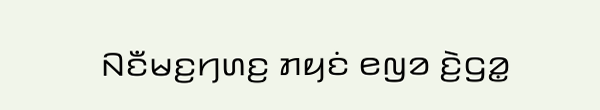ꤡꤢꤪꤗꤢ꤬ꤚꤛꤢ꤬ ꤊꤟꤢꤦ ꤕꤜꤤ ꤢꤧ꤬ꤞꤤ꤭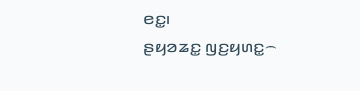ꤕꤢ꤭꤯
ꤔꤟꤤꤘꤢ꤭ ꤜꤢ꤬ꤟꤛꤢ꤭꤮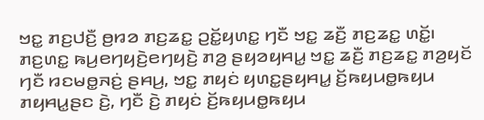ꤠꤢ꤭ ꤊꤢ꤬ꤓꤢꤪ꤬ ꤥ꤬ꤙꤤ ꤊꤢ꤬ꤘꤢ꤭ ꤑꤢꤩ꤭ꤟꤛꤢ꤭ ꤚꤢꤪ ꤠꤢ꤭ ꤘꤢꤪ꤬ ꤊꤢ꤬ꤘꤢ꤭ ꤛꤢꤩ꤭꤯ ꤊꤢ꤬ꤛꤢ꤭ ꤒꤣ꤬ꤕꤚꤟꤢꤧ꤬ꤕꤚꤟꤢꤧ꤬ ꤊꤤ꤬ ꤔꤟꤤꤟꤌꤣ꤭ ꤠꤢ꤭ ꤘꤢꤪ꤬ ꤊꤢ꤬ꤘꤢ꤭ ꤊꤤ꤬ꤟꤢꤩ ꤚꤢꤪ ꤙꤢꤗꤥ꤭ꤏꤢꤦ꤬ ꤔꤌꤣ꤬, ꤠꤢ꤭ ꤊꤟꤢꤦ ꤟꤛꤢ꤭ꤔꤟꤌꤣ꤭ ꤢꤩ꤬ꤒꤟꤣꤥ꤭ꤒꤟꤣ ꤊꤟꤌꤣ꤭ꤔꤢ ꤢꤧ꤬, ꤚꤢꤪ ꤢꤧ꤬ ꤊꤟꤢꤦ ꤢꤩ꤬ꤒꤟꤣꤥ꤭ꤒꤟꤣ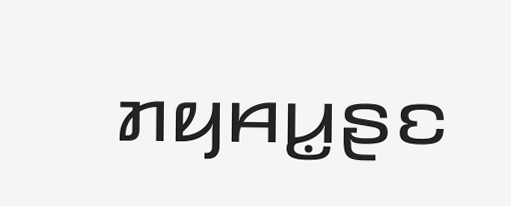ꤊꤟꤌꤣ꤭ꤔꤢ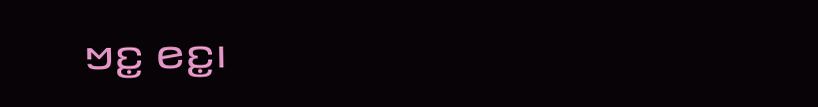ꤠꤢ꤭ ꤕꤢ꤭꤯